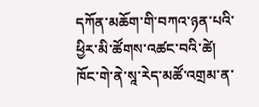དཀོན་མཆོག་གི་བཀའ་ཉན་པའི་ཕྱིར་མི་ཚོགས་འཚང་བའི་ཚེ། ཁོང་གེ་ནེ་སཱ་རེད་མཚོ་འགྲམ་ན་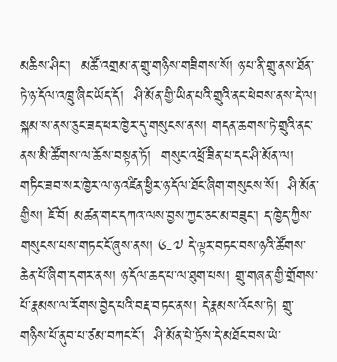མཆིས་ཤིང་།  མཚོ་འགྲམ་ན་གྲུ་གཉིས་གཟིགས་སོ། ཉ་པ་ནི་གྲུ་ནས་ཐོན་ཏེ་ཉ་དོལ་འཁྲུ་ཞིང་ཡོད་དོ།  ཤི་མོན་གྱི་ཡིན་པའི་གྲུའི་ནང་ཕེབས་ནས་དེ་ལ། སྐམ་ས་ནས་ཅུང་ཟད་ཕར་ཁྱེར་དུ་གསུངས་ནས། གདན་ཆགས་ཏེ་གྲུའི་ནང་ནས་མི་ཚོགས་ལ་ཆོས་བསྟན་ཏོ།  གསུང་འཕྲོ་ཟིན་པ་དང་ཤི་མོན་ལ། གཏིང་ཟབ་སར་ཁྱེར་ལ་ཉ་འཛིན་ཕྱིར་ཉ་དོལ་ཐོང་ཞིག་གསུངས་སོ།  ཤི་མོན་གྱིས། ཇོ་བོ། མཚན་གང་དཀའ་ལས་བྱས་ཀྱང་ཅང་མ་བཟུང་། ད་ཁྱེད་ཀྱིས་གསུངས་པས་གཏང་ངོ་ཞུས་ནས། ༦-༧ དེ་ལྟར་བཏང་བས་ཉའི་ཚོགས་ཆེན་པོ་ཞིག་དགར་ནས། ཉ་དོལ་ཆད་པ་ལ་ཐུག་པས། གྲུ་གཞན་གྱི་གྲོགས་པོ་རྣམས་ལ་རོགས་བྱེད་པའི་བརྡ་བཏང་ནས། དེ་རྣམས་འོངས་ཏེ། གྲུ་གཉིས་པོ་ནུབ་པ་ཙམ་བཀང་ངོ་།  ཤི་མོན་པེ་ཏྲོས་དེ་མཐོང་བས་ཡེ་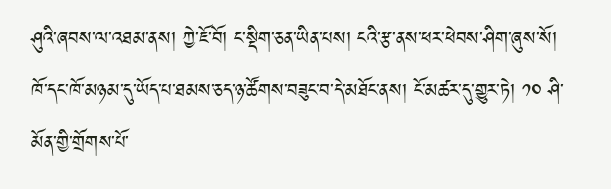ཤུའི་ཞབས་ལ་འཐམ་ནས། ཀྱེ་ཇོ་བོ། ང་སྡིག་ཅན་ཡིན་པས། ངའི་རྩ་ནས་ཕར་ཕེབས་ཤིག་ཞུས་སོ།  ཁོ་དང་ཁོ་མཉམ་དུ་ཡོད་པ་ཐམས་ཅད་ཉ་ཚོགས་བཟུང་བ་དེ་མཐོང་ནས། ངོ་མཚར་དུ་གྱུར་ཏེ། ༡༠ ཤི་མོན་གྱི་གྲོགས་པོ་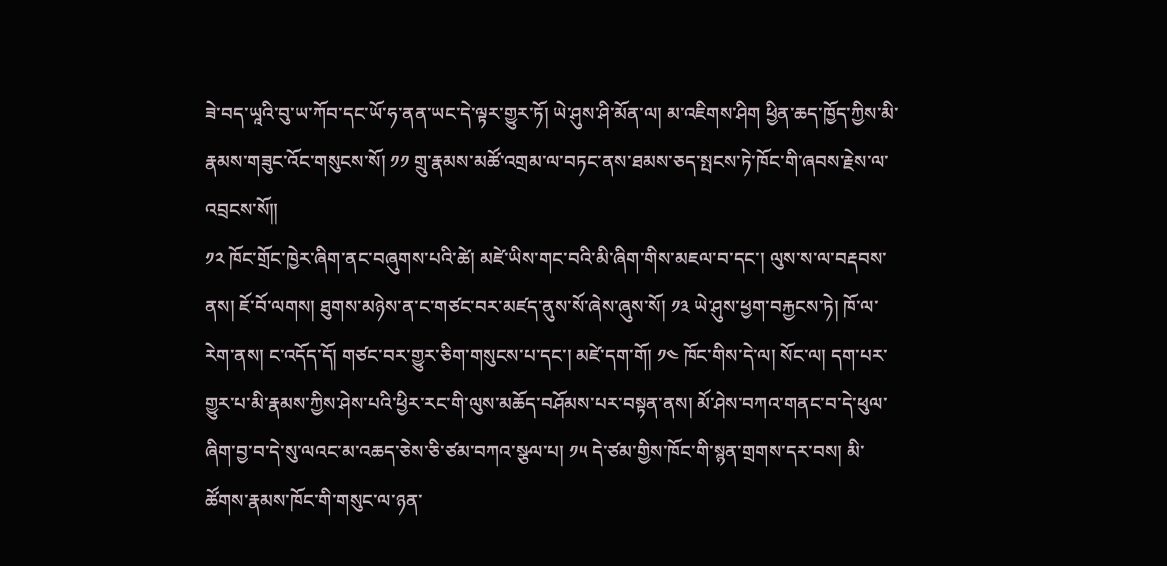ཟེ་བད་ཡཱའི་བུ་ཡ་ཀོབ་དང་ཡོ་ཧ་ནན་ཡང་དེ་ལྟར་གྱུར་ཏོ། ཡེ་ཤུས་ཤི་མོན་ལ། མ་འཇིགས་ཤིག ཕྱིན་ཆད་ཁྱོད་ཀྱིས་མི་རྣམས་གཟུང་འོང་གསུངས་སོ། ༡༡ གྲུ་རྣམས་མཚོ་འགྲམ་ལ་བཏང་ནས་ཐམས་ཅད་སྤངས་ཏེ་ཁོང་གི་ཞབས་རྗེས་ལ་འབྲངས་སོ༎
༡༢ ཁོང་གྲོང་ཁྱེར་ཞིག་ནང་བཞུགས་པའི་ཚེ། མཛེ་ཡིས་གང་བའི་མི་ཞིག་གིས་མཇལ་བ་དང་། ལུས་ས་ལ་བརྡབས་ནས། ཇོ་བོ་ལགས། ཐུགས་མཉེས་ན་ང་གཙང་བར་མཛད་ནུས་སོ་ཞེས་ཞུས་སོ། ༡༣ ཡེ་ཤུས་ཕྱག་བརྐྱངས་ཏེ། ཁོ་ལ་རེག་ནས། ང་འདོད་དོ། གཙང་བར་གྱུར་ཅིག་གསུངས་པ་དང་། མཛེ་དག་གོ། ༡༤ ཁོང་གིས་དེ་ལ། སོང་ལ། དག་པར་གྱུར་པ་མི་རྣམས་ཀྱིས་ཤེས་པའི་ཕྱིར་རང་གི་ལུས་མཆོད་བཤོམས་པར་བསྟན་ནས། མོ་ཤེས་བཀའ་གནང་བ་དེ་ཕུལ་ཞིག་བྱ་བ་དེ་སུ་ལའང་མ་འཆད་ཅེས་ཅི་ཙམ་བཀའ་སྩལ་པ། ༡༥ དེ་ཙམ་གྱིས་ཁོང་གི་སྙན་གྲགས་དར་བས། མི་ཚོགས་རྣམས་ཁོང་གི་གསུང་ལ་ཉན་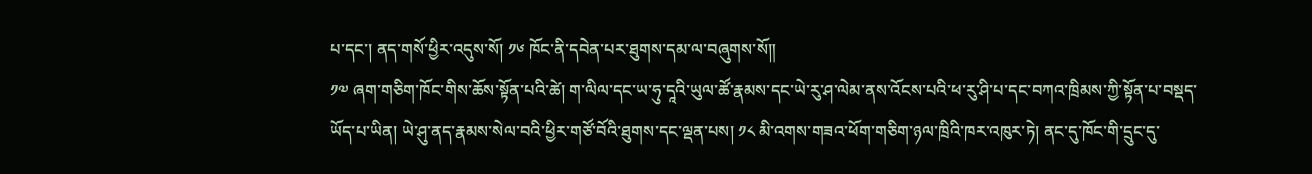པ་དང་། ནད་གསོ་ཕྱིར་འདུས་སོ། ༡༦ ཁོང་ནི་དབེན་པར་ཐུགས་དམ་ལ་བཞུགས་སོ༎
༡༧ ཞག་གཅིག་ཁོང་གིས་ཆོས་སྟོན་པའི་ཚེ། ག་ལིལ་དང་ཡ་ཧུ་དཱའི་ཡུལ་ཚོ་རྣམས་དང་ཡེ་རུ་ཤ་ལེམ་ནས་འོངས་པའི་ཕ་རུ་ཤི་པ་དང་བཀའ་ཁྲིམས་ཀྱི་སྟོན་པ་བསྡད་ཡོད་པ་ཡིན། ཡེ་ཤུ་ནད་རྣམས་སེལ་བའི་ཕྱིར་གཙོ་བོའི་ཐུགས་དང་ལྡན་པས། ༡༨ མི་འགས་གཟའ་ཕོག་གཅིག་ཉལ་ཁྲིའི་ཁར་འཁུར་ཏེ། ནང་དུ་ཁོང་གི་དྲུང་དུ་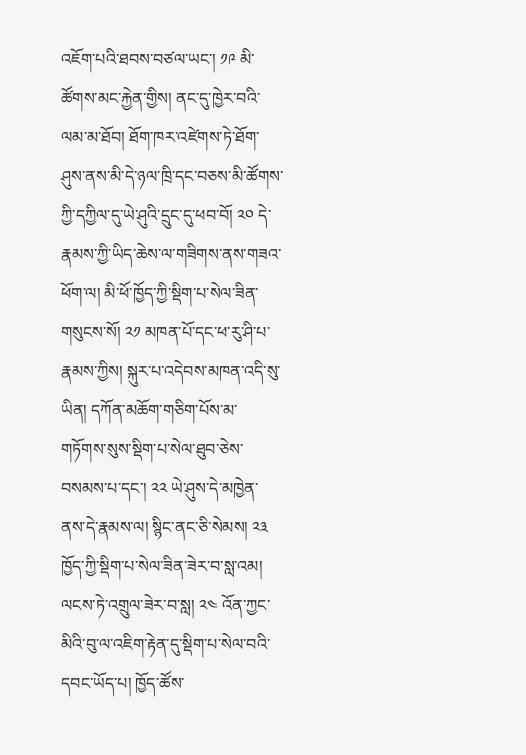འཇོག་པའི་ཐབས་བཙལ་ཡང་། ༡༩ མི་ཚོགས་མང་རྐྱེན་གྱིས། ནང་དུ་ཁྱེར་བའི་ལམ་མ་ཐོབ། ཐོག་ཁར་འཛེགས་ཏེ་ཐོག་ཤུས་ནས་མི་དེ་ཉལ་ཁྲི་དང་བཅས་མི་ཚོགས་ཀྱི་དཀྱིལ་དུ་ཡེ་ཤུའི་དྲུང་དུ་ཕབ་བོ། ༢༠ དེ་རྣམས་ཀྱི་ཡིད་ཆེས་ལ་གཟིགས་ནས་གཟའ་ཕོག་ལ། མི་ཕོ་ཁྱོད་ཀྱི་སྡིག་པ་སེལ་ཟིན་གསུངས་སོ། ༢༡ མཁན་པོ་དང་ཕ་རུ་ཤི་པ་རྣམས་ཀྱིས། སྐུར་པ་འདེབས་མཁན་འདི་སུ་ཡིན། དཀོན་མཆོག་གཅིག་པོས་མ་གཏོགས་སུས་སྡིག་པ་སེལ་ཐུབ་ཅེས་བསམས་པ་དང་། ༢༢ ཡེ་ཤུས་དེ་མཁྱེན་ནས་དེ་རྣམས་ལ། སྙིང་ནང་ཅི་སེམས། ༢༣ ཁྱོད་ཀྱི་སྡིག་པ་སེལ་ཟིན་ཟེར་བ་སླ་འམ། ལངས་ཏེ་འགྲུལ་ཟེར་བ་སླ། ༢༤ འོན་ཀྱང་མིའི་བུ་ལ་འཇིག་རྟེན་དུ་སྡིག་པ་སེལ་བའི་དབང་ཡོད་པ། ཁྱོད་ཚོས་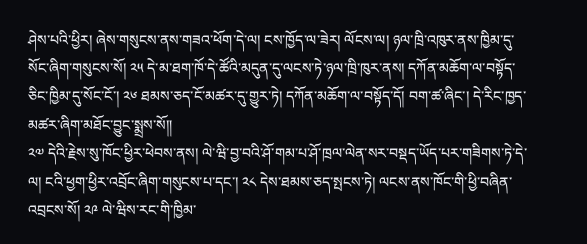ཤེས་པའི་ཕྱིར། ཞེས་གསུངས་ནས་གཟའ་ཕོག་དེ་ལ། ངས་ཁྱོད་ལ་ཟེར། ལོངས་ལ། ཉལ་ཁྲི་འཁུར་ནས་ཁྱིམ་དུ་སོང་ཞིག་གསུངས་སོ། ༢༥ དེ་མ་ཐག་ཁོ་དེ་ཚོའི་མདུན་དུ་ལངས་ཏེ་ཉལ་ཁྲི་ཁུར་ནས། དཀོན་མཆོག་ལ་བསྟོད་ཅིང་ཁྱིམ་དུ་སོང་ངོ་། ༢༦ ཐམས་ཅད་ངོ་མཚར་དུ་གྱུར་ཏེ། དཀོན་མཆོག་ལ་བསྟོད་དོ། བག་ཚ་ཞིང་། དེ་རིང་ཁྱད་མཚར་ཞིག་མཐོང་བྱུང་སྨྲས་སོ༎
༢༧ དེའི་རྗེས་སུ་ཁོང་ཕྱིར་ཕེབས་ནས། ལེ་ཝི་བྱ་བའི་ཤོ་གམ་པ་ཤོ་ཁྲལ་ལེན་སར་བསྡད་ཡོད་པར་གཟིགས་ཏེ་དེ་ལ། ངའི་ཕྱག་ཕྱིར་འབྲོང་ཞིག་གསུངས་པ་དང་། ༢༨ དེས་ཐམས་ཅད་སྤངས་ཏེ། ལངས་ནས་ཁོང་གི་ཕྱི་བཞིན་འབྲངས་སོ། ༢༩ ལེ་ཝིས་རང་གི་ཁྱིམ་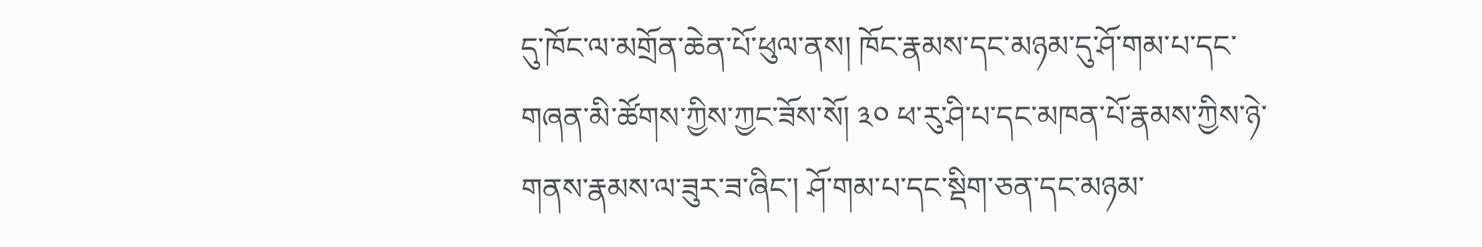དུ་ཁོང་ལ་མགྲོན་ཆེན་པོ་ཕུལ་ནས། ཁོང་རྣམས་དང་མཉམ་དུ་ཤོ་གམ་པ་དང་གཞན་མི་ཚོགས་ཀྱིས་ཀྱང་ཟོས་སོ། ༣༠ ཕ་རུ་ཤི་པ་དང་མཁན་པོ་རྣམས་ཀྱིས་ཉེ་གནས་རྣམས་ལ་ཟུར་ཟ་ཞིང་། ཤོ་གམ་པ་དང་སྡིག་ཅན་དང་མཉམ་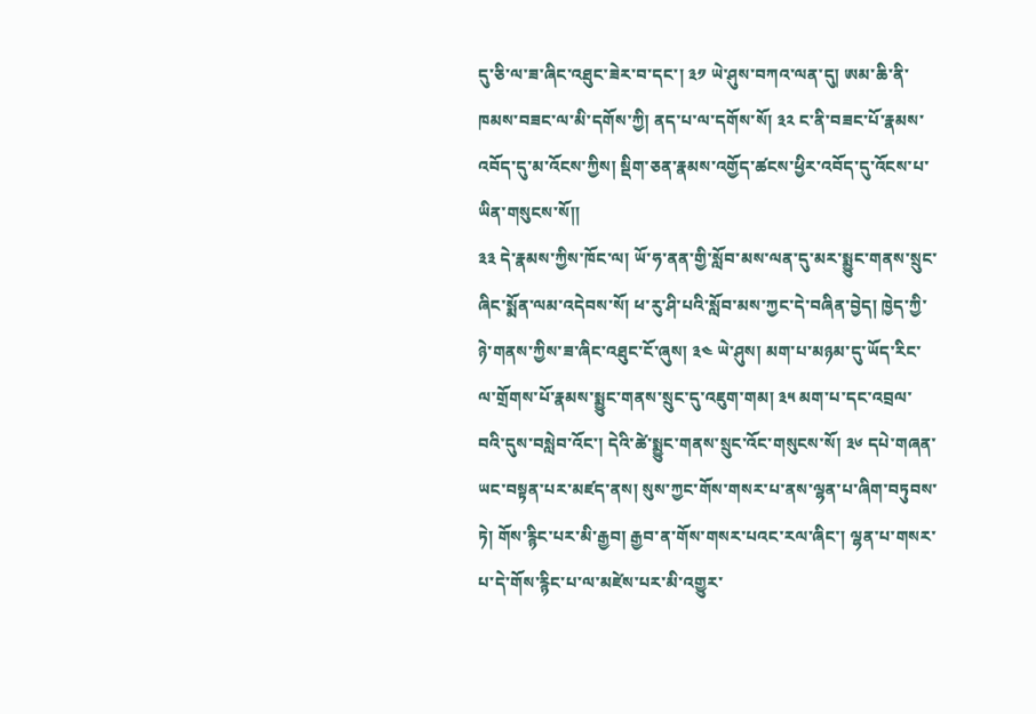དུ་ཅི་ལ་ཟ་ཞིང་འཐུང་ཟེར་བ་དང་། ༣༡ ཡེ་ཤུས་བཀའ་ལན་དུ། ཨམ་ཆི་ནི་ཁམས་བཟང་ལ་མི་དགོས་ཀྱི། ནད་པ་ལ་དགོས་སོ། ༣༢ ང་ནི་བཟང་པོ་རྣམས་འབོད་དུ་མ་འོངས་ཀྱིས། སྡིག་ཅན་རྣམས་འགྱོད་ཚངས་ཕྱིར་འབོད་དུ་འོངས་པ་ཡིན་གསུངས་སོ༎
༣༣ དེ་རྣམས་ཀྱིས་ཁོང་ལ། ཡོ་ཧ་ནན་གྱི་སློབ་མས་ལན་དུ་མར་སྨྱུང་གནས་སྲུང་ཞིང་སྨོན་ལམ་འདེབས་སོ། ཕ་རུ་ཤི་པའི་སློབ་མས་ཀྱང་དེ་བཞིན་བྱེད། ཁྱེད་ཀྱི་ཉེ་གནས་ཀྱིས་ཟ་ཞིང་འཐུང་ངོ་ཞུས། ༣༤ ཡེ་ཤུས། མག་པ་མཉམ་དུ་ཡོད་རིང་ལ་གྲོགས་པོ་རྣམས་སྨྱུང་གནས་སྲུང་དུ་འཇུག་གམ། ༣༥ མག་པ་དང་འབྲལ་བའི་དུས་བསླེབ་འོང་། དེའི་ཚེ་སྨྱུང་གནས་སྲུང་འོང་གསུངས་སོ། ༣༦ དཔེ་གཞན་ཡང་བསྟན་པར་མཛད་ནས། སུས་ཀྱང་གོས་གསར་པ་ནས་ལྷན་པ་ཞིག་བཏུབས་ཏེ། གོས་རྙིང་པར་མི་རྒྱབ། རྒྱབ་ན་གོས་གསར་པའང་རལ་ཞིང་། ལྷན་པ་གསར་པ་དེ་གོས་རྙིང་པ་ལ་མཛེས་པར་མི་འགྱུར་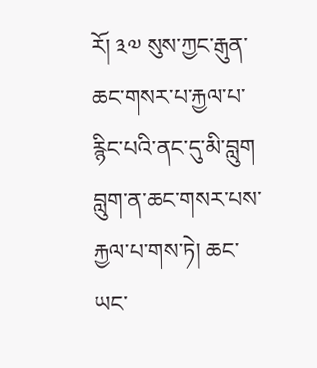རོ། ༣༧ སུས་ཀྱང་རྒུན་ཆང་གསར་པ་རྐྱལ་པ་རྙིང་པའི་ནང་དུ་མི་བླུག བླུག་ན་ཆང་གསར་པས་རྐྱལ་པ་གས་ཏེ། ཆང་ཡང་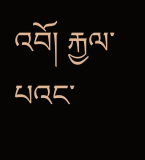འབོ། རྐྱལ་པའང་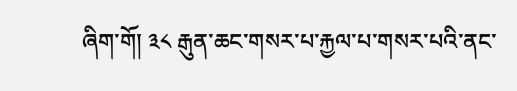ཞིག་གོ། ༣༨ རྒུན་ཆང་གསར་པ་རྐྱལ་པ་གསར་པའི་ནང་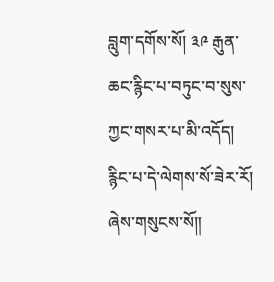བླུག་དགོས་སོ། ༣༩ རྒུན་ཆང་རྙིང་པ་བཏུང་བ་སུས་ཀྱང་གསར་པ་མི་འདོད། རྙིང་པ་དེ་ལེགས་སོ་ཟེར་རོ། ཞེས་གསུངས་སོ༎